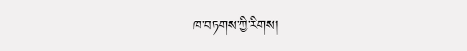ཁ་བཏགས་ཀྱི་རིགས།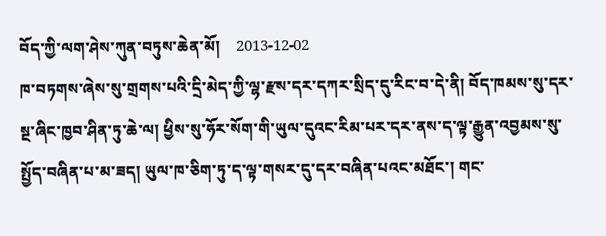བོད་ཀྱི་ལག་ཤེས་ཀུན་བཏུས་ཆེན་མོ།    2013-12-02
ཁ་བཏགས་ཞེས་སུ་གྲགས་པའི་དྲི་མེད་ཀྱི་ལྷ་རྫས་དར་དཀར་སྲིད་དུ་རིང་བ་དེ་ནི། བོད་ཁམས་སུ་དར་སྔ་ཞིང་ཁྱབ་ཤིན་ཏུ་ཆེ་ལ། ཕྱིས་སུ་ཧོར་སོག་གི་ཡུལ་དུའང་རིམ་པར་དར་ནས་ད་ལྟ་རྒྱུན་འབྱམས་སུ་སྤྱོད་བཞིན་པ་མ་ཟད། ཡུལ་ཁ་ཅིག་ཏུ་ད་ལྟ་གསར་དུ་དར་བཞིན་པའང་མཐོང་། གང་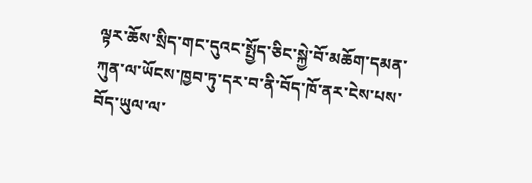ལྟར་ཆོས་སྲིད་གང་དུའང་སྤྱོད་ཅིང་སྐྱེ་བོ་མཆོག་དམན་ཀུན་ལ་ཡོངས་ཁྱབ་ཏུ་དར་བ་ནི་བོད་ཁོ་ནར་ངེས་པས་བོད་ཡུལ་ལ་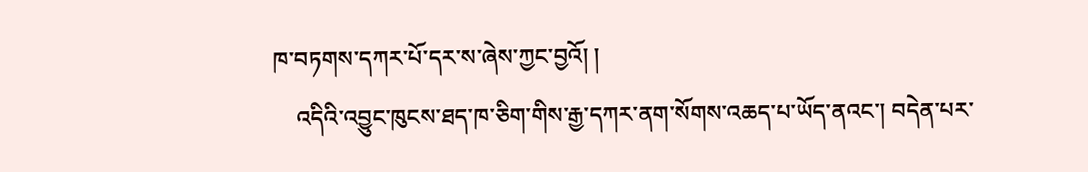ཁ་བཏགས་དཀར་པོ་དར་ས་ཞེས་ཀྱང་བྱའོ། །
    འདིའི་འབྱུང་ཁུངས་ཐད་ཁ་ཅིག་གིས་རྒྱ་དཀར་ནག་སོགས་འཆད་པ་ཡོད་ནའང་། བདེན་པར་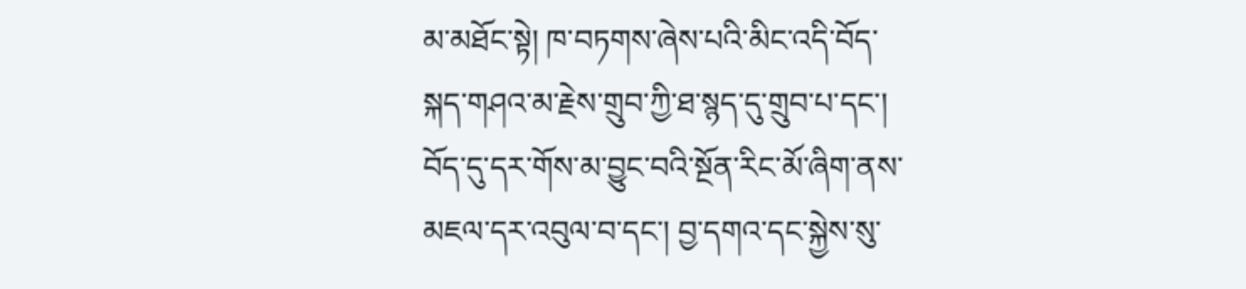མ་མཐོང་སྟེ། ཁ་བཏགས་ཞེས་པའི་མིང་འདི་བོད་སྐད་གཤའ་མ་རྗེས་གྲུབ་ཀྱི་ཐ་སྙད་དུ་གྲུབ་པ་དང་། བོད་དུ་དར་གོས་མ་བྱུང་བའི་སྔོན་རིང་མོ་ཞིག་ནས་མཇལ་དར་འབུལ་བ་དང་། བྱ་དགའ་དང་སྐྱེས་སུ་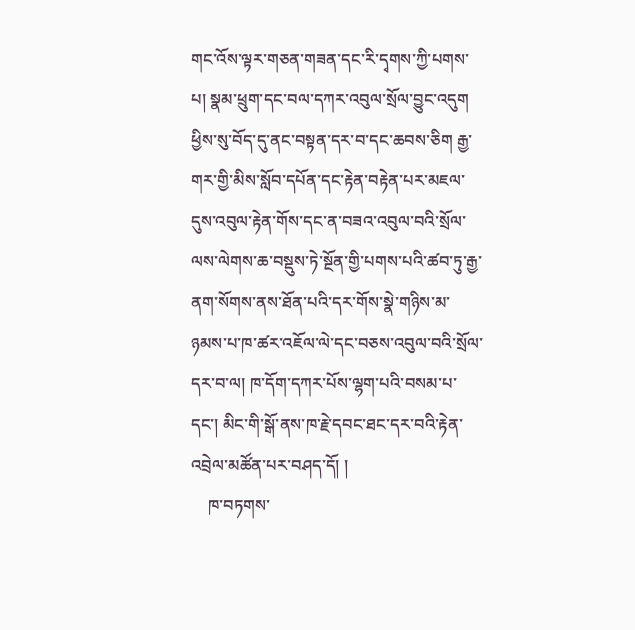གང་འོས་ལྟར་གཅན་གཟན་དང་རི་དྭགས་ཀྱི་པགས་པ། སྣམ་ཕྲུག་དང་བལ་དཀར་འབུལ་སྲོལ་བྱུང་འདུག ཕྱིས་སུ་བོད་དུ་ནང་བསྟན་དར་བ་དང་ཆབས་ཅིག རྒྱ་གར་གྱི་མིས་སློབ་དཔོན་དང་རྟེན་བརྟེན་པར་མཇལ་དུས་འབུལ་རྟེན་གོས་དང་ན་བཟའ་འབུལ་བའི་སྲོལ་ལས་ལེགས་ཆ་བསྡུས་ཏེ་སྔོན་གྱི་པགས་པའི་ཚབ་ཏུ་རྒྱ་ནག་སོགས་ནས་ཐོན་པའི་དར་གོས་སྣེ་གཉིས་མ་ཉམས་པ་ཁ་ཚར་འཇོལ་ལེ་དང་བཅས་འབུལ་བའི་སྲོལ་དར་བ་ལ། ཁ་དོག་དཀར་པོས་ལྷག་པའི་བསམ་པ་དང་། མིང་གི་སྒོ་ནས་ཁ་རྗེ་དབང་ཐང་དར་བའི་རྟེན་འབྲེལ་མཚོན་པར་བཤད་དོ། །
    ཁ་བཏགས་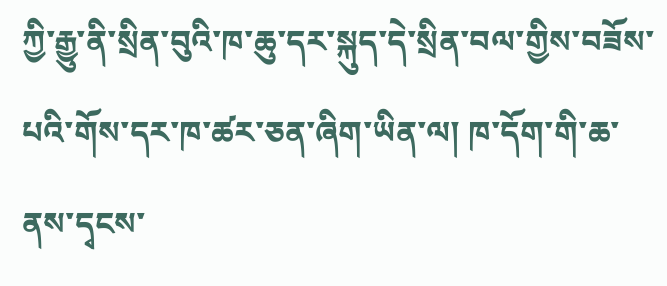ཀྱི་རྒྱུ་ནི་སྲིན་བུའི་ཁ་ཆུ་དར་སྐུད་དེ་སྲིན་བལ་གྱིས་བཟོས་པའི་གོས་དར་ཁ་ཚར་ཅན་ཞིག་ཡིན་ལ། ཁ་དོག་གི་ཆ་ནས་དྭངས་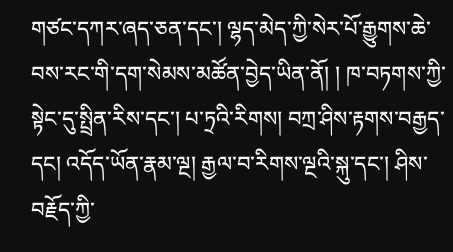གཙང་དཀར་ཞད་ཅན་དང་། ལྷད་མེད་ཀྱི་སེར་པོ་རྒྱུགས་ཆེ་བས་རང་གི་དག་སེམས་མཚོན་བྱེད་ཡིན་ནོ། ། ཁ་བཏགས་ཀྱི་སྟེང་དུ་སྤྲིན་རིས་དང་། པ་ཏྲའི་རིགས། བཀྲ་ཤིས་རྟགས་བརྒྱད་དང། འདོད་ཡོན་རྣམ་ལྔ། རྒྱལ་བ་རིགས་ལྔའི་སྐུ་དང་། ཤིས་བརྗོད་ཀྱི་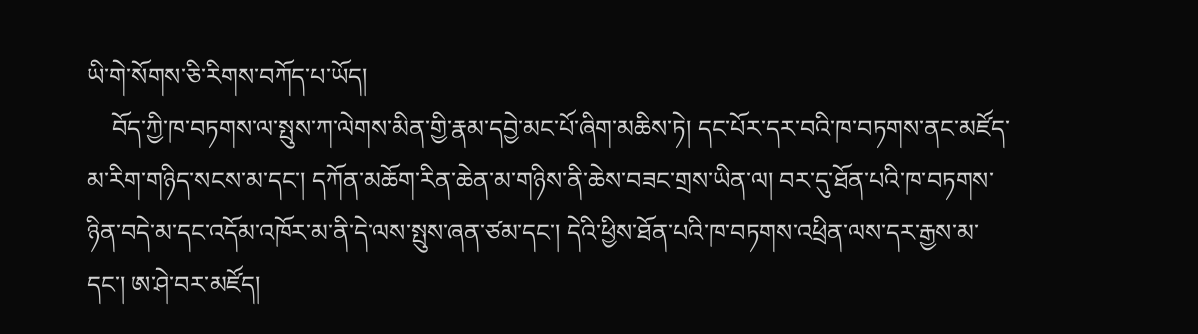ཡི་གེ་སོགས་ཅི་རིགས་བཀོད་པ་ཡོད།
    བོད་ཀྱི་ཁ་བཏགས་ལ་སྤུས་ཀ་ལེགས་མིན་གྱི་རྣམ་དབྱེ་མང་པོ་ཞིག་མཆིས་ཏེ། དང་པོར་དར་བའི་ཁ་བཏགས་ནང་མཛོད་མ་རིག་གཉིད་སངས་མ་དང་། དཀོན་མཆོག་རིན་ཆེན་མ་གཉིས་ནི་ཆེས་བཟང་གྲས་ཡིན་ལ། བར་དུ་ཐོན་པའི་ཁ་བཏགས་ཉིན་བདེ་མ་དང་འདོམ་འཁོར་མ་ནི་དེ་ལས་སྤུས་ཞན་ཙམ་དང་། དེའི་ཕྱིས་ཐོན་པའི་ཁ་བཏགས་འཕྲིན་ལས་དར་རྒྱས་མ་དང་། ཨ་ཤེ་བར་མཛོད།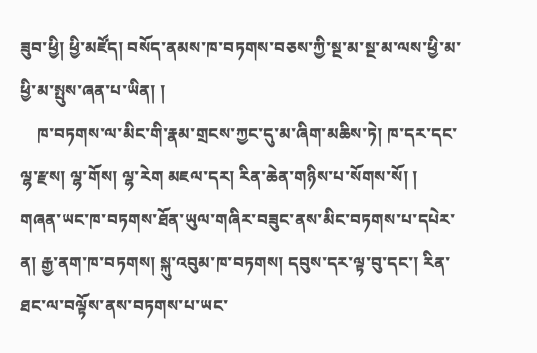ཟུབ་ཕྱི། ཕྱི་མཛོད། བསོད་ནམས་ཁ་བཏགས་བཅས་ཀྱི་སྔ་མ་སྔ་མ་ལས་ཕྱི་མ་ཕྱི་མ་སྤུས་ཞན་པ་ཡིན། །
    ཁ་བཏགས་ལ་མིང་གི་རྣམ་གྲངས་ཀྱང་དུ་མ་ཞིག་མཆིས་ཏེ། ཁ་དར་དང་ལྷ་རྫས། ལྷ་གོས། ལྷ་རེག མཇལ་དར། རིན་ཆེན་གཉིས་པ་སོགས་སོ། ། གཞན་ཡང་ཁ་བཏགས་ཐོན་ཡུལ་གཞིར་བཟུང་ནས་མིང་བཏགས་པ་དཔེར་ན། རྒྱ་ནག་ཁ་བཏགས། སྐུ་འབུམ་ཁ་བཏགས། དབུས་དར་ལྟ་བུ་དང་། རིན་ཐང་ལ་བལྟོས་ནས་བཏགས་པ་ཡང་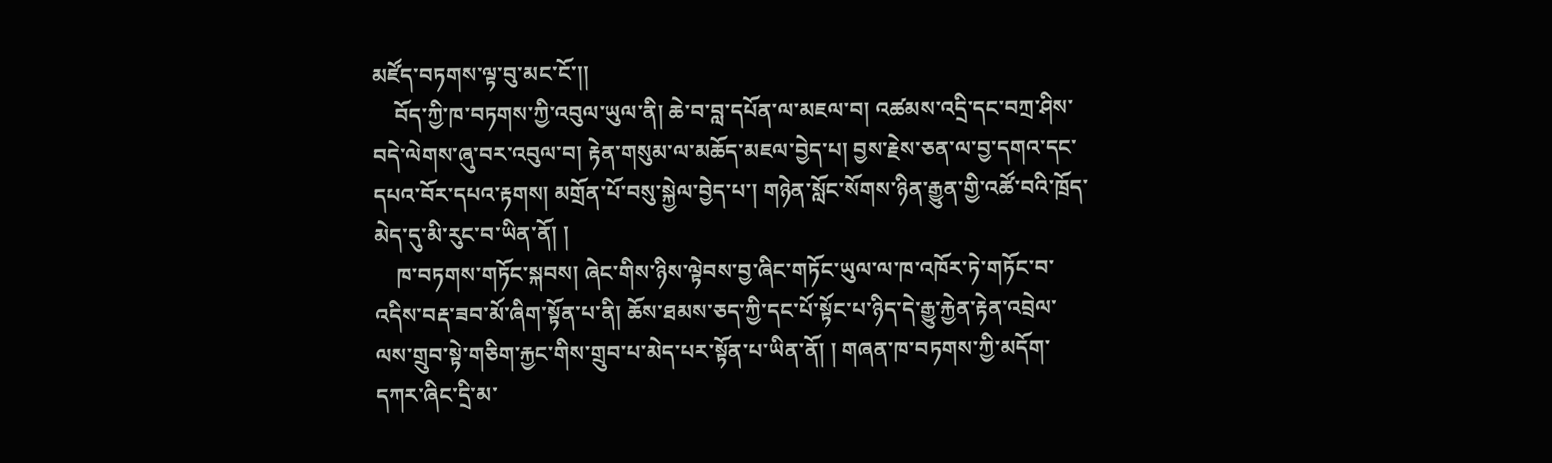མཛོད་བཏགས་ལྟ་བུ་མང་ངོ་།།
    བོད་ཀྱི་ཁ་བཏགས་ཀྱི་འབུལ་ཡུལ་ནི། ཆེ་བ་བླ་དཔོན་ལ་མཇལ་བ། འཚམས་འདྲི་དང་བཀྲ་ཤིས་བདེ་ལེགས་ཞུ་བར་འབུལ་བ། རྟེན་གསུམ་ལ་མཆོད་མཇལ་བྱེད་པ། བྱས་རྗེས་ཅན་ལ་བྱ་དགའ་དང་དཔའ་བོར་དཔའ་རྟགས། མགྲོན་པོ་བསུ་སྐྱེལ་བྱེད་པ་། གཉེན་སློང་སོགས་ཉིན་རྒྱུན་གྱི་འཚོ་བའི་ཁྲོད་མེད་དུ་མི་རུང་བ་ཡིན་ནོ། །
    ཁ་བཏགས་གཏོང་སྐབས། ཞེང་གིས་ཉིས་ལྟེབས་བྱ་ཞིང་གཏོང་ཡུལ་ལ་ཁ་འཁོར་ཏེ་གཏོང་བ་འདིས་བརྡ་ཟབ་མོ་ཞིག་སྟོན་པ་ནི། ཆོས་ཐམས་ཅད་ཀྱི་དང་པོ་སྟོང་པ་ཉིད་དེ་རྒྱུ་རྐྱེན་རྟེན་འབྲེལ་ལས་གྲུབ་སྟེ་གཅིག་རྐྱང་གིས་གྲུབ་པ་མེད་པར་སྟོན་པ་ཡིན་ནོ། ། གཞན་ཁ་བཏགས་ཀྱི་མདོག་དཀར་ཞིང་དྲི་མ་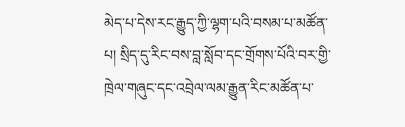མེད་པ་དེས་རང་རྒྱུད་ཀྱི་ལྷག་པའི་བསམ་པ་མཚོན་པ། སྲིད་དུ་རིང་བས་བླ་སློབ་དང་གྲོགས་པོའི་བར་གྱི་ཁྲེལ་གཞུང་དང་འབྲེལ་ལམ་རྒྱུན་རིང་མཚོན་པ་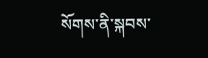སོགས་ནི་སྐབས་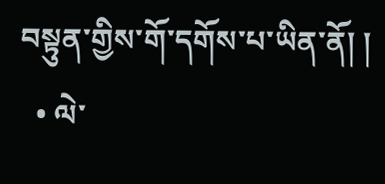བསྟུན་གྱིས་གོ་དགོས་པ་ཡིན་ནོ། །
  • ལེ་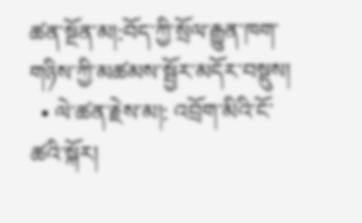ཚན་སྔོན་མ།:བོད་ཀྱི་སྲོལ་རྒྱུན་ཁག་གཉིས་ཀྱི་མཚམས་སྦྱོར་མདོར་བསྡུས།
  • ལེ་ཚན་རྗེས་མ།: འབྲོག་མིའི་ངོ་ཚའི་སྐོར།